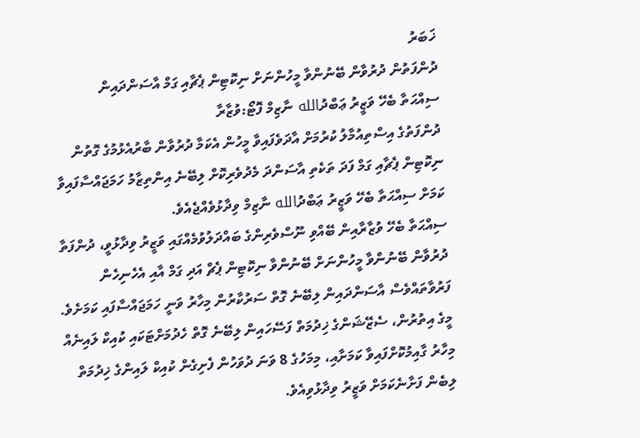ޚަބަރު
ދުންފަތުން ދުރުވާން ބޭނުންވާ މީހުންނަށް ނިކޮޓިން ޕެޗާއި ގަމް އާސަންދައިން
ސިއްޙަތާ ބެހޭ ވަޒީރު ޢަބްދުالله ނާޒިމް ފޮޓޯ:ވުޒާރާ
ދުންފަތުގެ އިސްތިއުމާލު ކުރުމަށް އާދަވެފައިވާ މީހުން އެކަމާ ދުރުވާން ބާރުއެޅުމުގެ ގޮތުން ނިކޮޓިން ޕެޗާއި ގަމް ފަދަ ތަކެތި އާސަންދަ މެދުވެރިކޮށް ލިބޭނެ އިންތިޒާމު ހަމަޖައްސާފައިވާ ކަމަށް ސިއްޙަތާ ބެހޭ ވަޒީރު ޢަބްދުالله ނާޒިމް ވިދާޅުވެއްޖެއެވެ.
ސިއްޙަތާ ބެހޭ ވުޒާރާއިން ބޭއްވި ނޫސްވެރިންގެ ބައްދަލުވުމެއްގައި ވަޒީރު ވިދާޅުވީ، ދުންފަތާ ދުރުވާން ބޭނުންވާ މީހުންނަށް ބޭނުންވާ ނިކޮޓިން ޕެޗް އަދި ގަމް އާއި އެހެނިހެން ފަރުވާތައްވެސް އާސަންދައިން ލިބޭނެ ގޮތް ސަރުކާރުން މިހާރު ވަނީ ހަމަޖައްސާފައި ކަމަށެވެ.
މީގެ އިތުރުން، ސެޒޭޝަންގެ ޚިދުމަތް ފަސޭހައިން ލިބޭނެ ގޮތް ހެދުމަށްޓަކައި ކުއިކް ލައިނެއް މިހާރު ގާއިމުކޮށްފައިވާ ކަމަށާއި، މިމަހުގެ 8 ވަނަ ދުވަހުން ފެށިގެން ކުއިކް ލައިންގެ ޚިދުމަތް ލިބެން ފަށާނެކަމަށް ވަޒީރު ވިދާޅުވިއެވެ.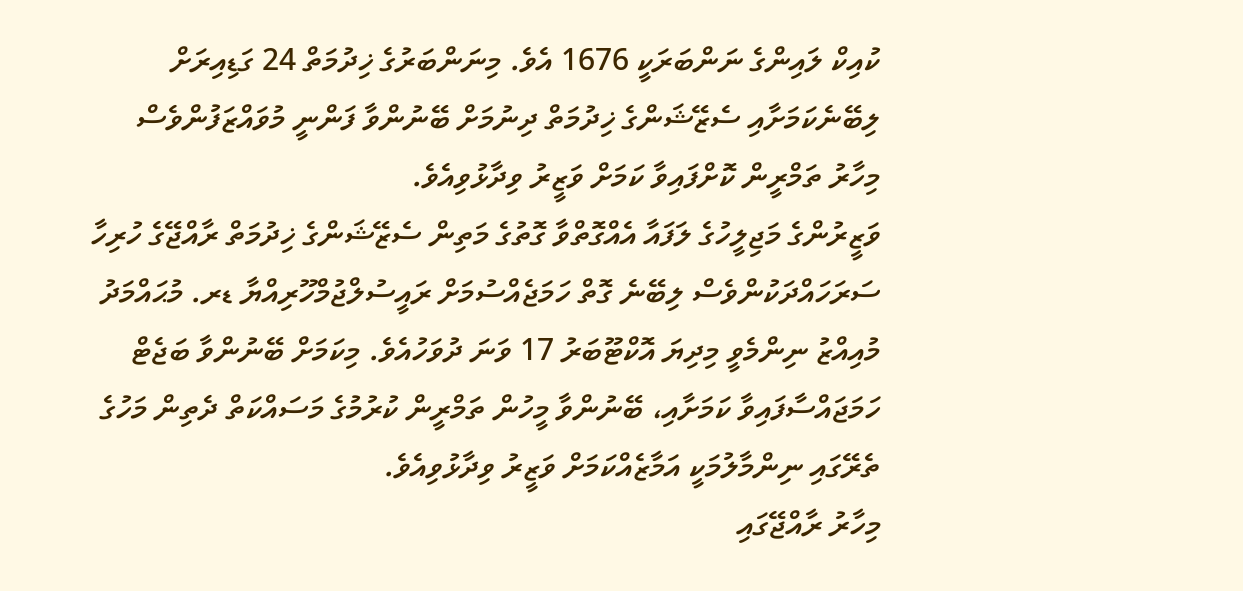ކުއިކް ލައިންގެ ނަންބަރަކީ 1676 އެވެ. މިނަންބަރުގެ ޚިދުމަތް 24 ގަޑިއިރަށް ލިބޭނެކަމަށާއި ސެޒޭޝަންގެ ޚިދުމަތް ދިނުމަށް ބޭނުންވާ ފަންނީ މުވައްޒަފުންވެސް މިހާރު ތަމްރީން ކޮށްފައިވާ ކަމަށް ވަޒީރު ވިދާޅުވިއެވެ.
ވަޒީރުންގެ މަޖިލީހުގެ ލަފައާ އެއްގޮތްވާ ގޮތުގެ މަތިން ސެޒޭޝަންގެ ޚިދުމަތް ރާއްޖޭގެ ހުރިހާ ސަރަހައްދަކުންވެސް ލިބޭނެ ގޮތް ހަމަޖެއްސުމަށް ރައީސުލްޖުމްހޫރިއްޔާ ޑރ. މުޙައްމަދު މުއިއްޒު ނިންމެވީ މިދިޔަ އޮކްޓޫބަރު 17 ވަނަ ދުވަހުއެވެ. މިކަމަށް ބޭނުންވާ ބަޖެޓް ހަމަޖައްސާފައިވާ ކަމަށާއި، ބޭނުންވާ މީހުން ތަމްރީން ކުރުމުގެ މަސައްކަތް ދެތިން މަހުގެ ތެރޭގައި ނިންމާލުމަކީ އަމާޒެއްކަމަށް ވަޒީރު ވިދާޅުވިއެވެ.
މިހާރު ރާއްޖޭގައި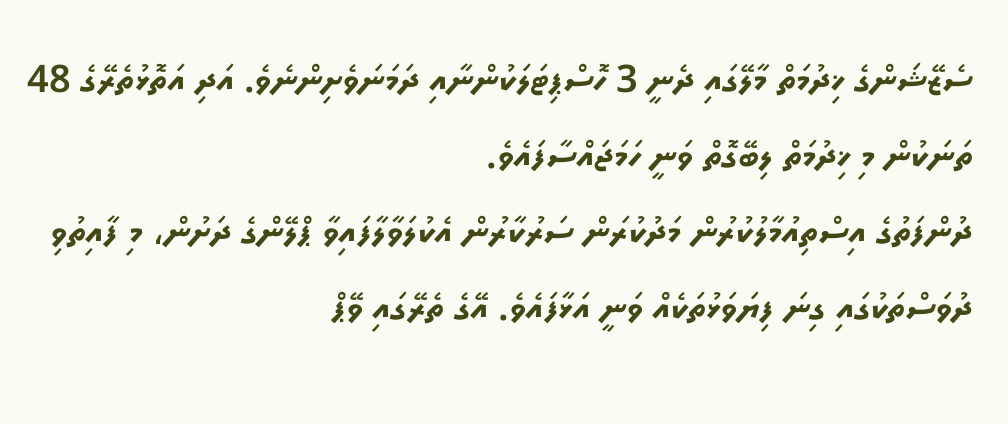ސެޒޭޝަންގެ ޚިދުމަތް މާލޭގައި ދެނީ 3 ހޮސްޕިޓަލަކުންނާއި ދަމަނަވެށިންނެވެ. އަދި އަތޮޅުތެރޭގެ 48 ތަނަކުން މި ޚިދުމަތް ލިބޭގޮތް ވަނީ ހަމަޖައްސާފައެވެ.
ދުންފަތުގެ އިސްތިއުމާލުކުރުން މަދުކުރަން ސަރުކާރުން އެކުލަވާލާފައިވާ ޕްލޭންގެ ދަށުން، މި ފާއިތުވި ދުވަސްތަކުގައި ގިނަ ފިޔަވަޅުތަކެއް ވަނީ އަޅާފައެވެ. އޭގެ ތެރޭގައި ވޭޕް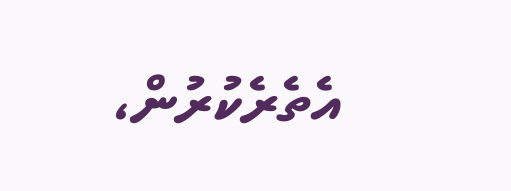އެތެރެކުރުން،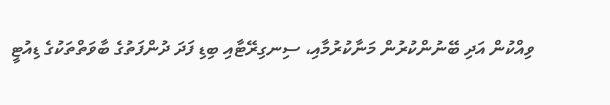ވިއްކުން އަދި ބޭނުންކުރުން މަނާކުރުމާއި، ސިނގިރޭޓާއި ބިޑި ފަދަ ދުންފަތުގެ ބާވަތްތަކުގެ ޑިއުޓީ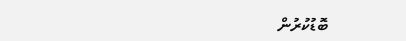ބޮޑުކުރުން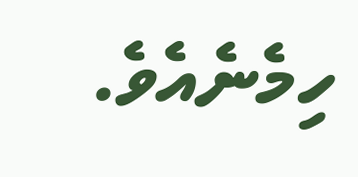ހިމެނެއެވެ.